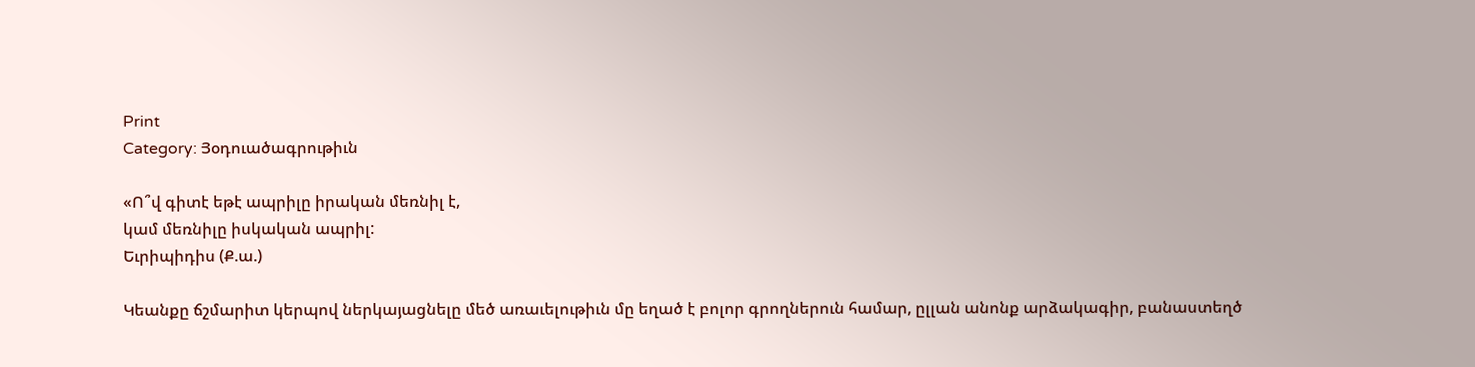Print
Category: Յօդուածագրութիւն

«Ո՞վ գիտէ եթէ ապրիլը իրական մեռնիլ է,
կամ մեռնիլը իսկական ապրիլ:
Եւրիպիդիս (Ք.ա.)

Կեանքը ճշմարիտ կերպով ներկայացնելը մեծ առաւելութիւն մը եղած է բոլոր գրողներուն համար, ըլլան անոնք արձակագիր, բանաստեղծ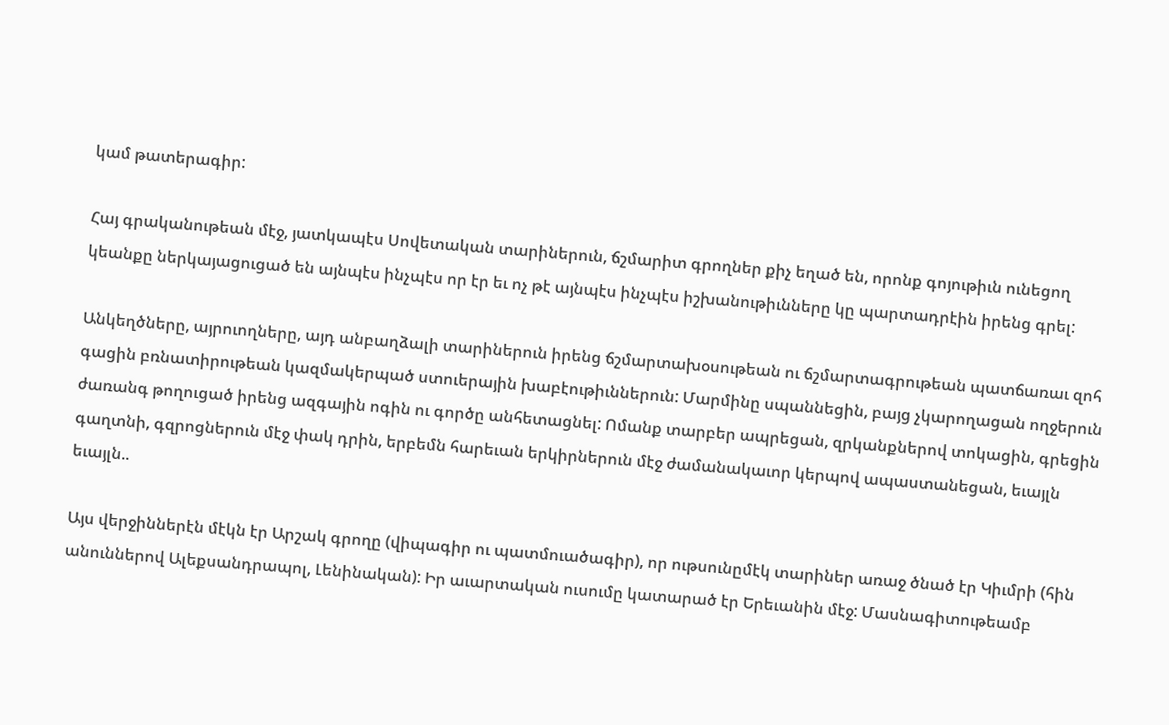կամ թատերագիր:

Հայ գրականութեան մէջ, յատկապէս Սովետական տարիներուն, ճշմարիտ գրողներ քիչ եղած են, որոնք գոյութիւն ունեցող կեանքը ներկայացուցած են այնպէս ինչպէս որ էր եւ ոչ թէ այնպէս ինչպէս իշխանութիւնները կը պարտադրէին իրենց գրել:

Անկեղծները, այրուողները, այդ անբաղձալի տարիներուն իրենց ճշմարտախօսութեան ու ճշմարտագրութեան պատճառաւ զոհ գացին բռնատիրութեան կազմակերպած ստուերային խաբէութիւններուն: Մարմինը սպաննեցին, բայց չկարողացան ողջերուն ժառանգ թողուցած իրենց ազգային ոգին ու գործը անհետացնել: Ոմանք տարբեր ապրեցան, զրկանքներով տոկացին, գրեցին գաղտնի, գզրոցներուն մէջ փակ դրին, երբեմն հարեւան երկիրներուն մէջ ժամանակաւոր կերպով ապաստանեցան, եւայլն եւայլն..

Այս վերջիններէն մէկն էր Արշակ գրողը (վիպագիր ու պատմուածագիր), որ ութսունըմէկ տարիներ առաջ ծնած էր Կիւմրի (հին անուններով Ալեքսանդրապոլ, Լենինական): Իր աւարտական ուսումը կատարած էր Երեւանին մէջ: Մասնագիտութեամբ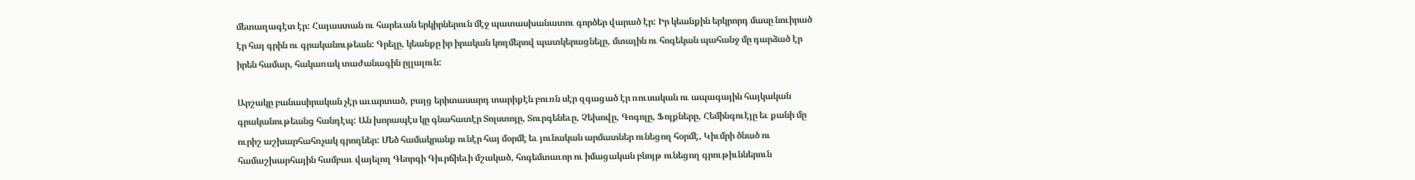մետաղագէտ էր: Հայաստան ու հարեւան երկիրներուն մէջ պատասխանատու գործեր վարած էր: Իր կեանքին երկրորդ մասը նուիրած էր հայ գրին ու գրականութեան: Գրելը, կեանքը իր իրական կողմերով պատկերացնելը, մտային ու հոգեկան պահանջ մը դարձած էր իրեն համար, հակառակ տաժանագին ըլլալուն:

Արշակը բանասիրական չէր աւարտած, բայց երիտասարդ տարիքէն բուռն սէր զգացած էր ռուսական ու ապագային հայկական գրականութեանց հանդէպ: Ան խորապէս կը գնահատէր Տոլստոյը, Տուրգենեւը, Չեխովը, Գոգոլը, Ֆոլքները, Հեմինգուէյը եւ քանի մը ուրիշ աշխարհահռչակ գրողներ: Մեծ համակրանք ունէր հայ մօրմէ եւ յունական արմատներ ունեցող հօրմէ, Կիւմրի ծնած ու համաշխարհային համբաւ վայելող Գեորգի Գիւրճիեւի մշակած, հոգեմտաւոր ու իմացական բնոյթ ունեցող գրութիւններուն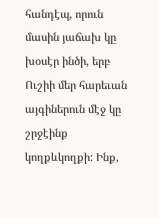հանդէպ, որուն մասին յաճախ կը խօսէր ինծի, երբ Ուշիի մեր հարեւան այգիներուն մէջ կը շրջէինք կողքևկողքի: Ինք,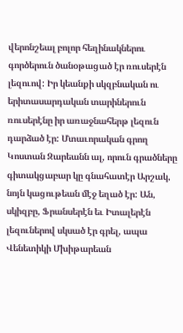վերոնշեալ բոլոր հեղինակներու գործերուն ծանօթացած էր ռուսերէն լեզուով: Իր կեանքի սկզբնական ու երիտասարդական տարիներուն ռուսերէնը իր առաջնահերթ լեզուն դարձած էր: Մտաւորական գրող Կոստան Զարեանն ալ, որուն գրածները գիտակցաբար կը գնահատէր Արշակ, նոյն կացութեան մէջ եղած էր: Ան, սկիզբը, Ֆրանսերէն եւ Իտալերէն լեզուներով սկսած էր գրել, ապա Վենետիկի Մխիթարեան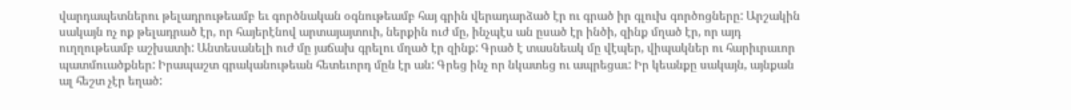վարդապետներու թելադրութեամբ եւ գործնական օգնութեամբ հայ գրին վերադարձած էր ու գրած իր գլուխ գործոցները: Արշակին սակայն ոչ ոք թելադրած էր, որ հայերէնով արտայայտուի, ներքին ուժ մը, ինչպէս ան ըսած էր ինծի, զինք մղած էր, որ այդ ուղղութեամբ աշխատի: Անտեսանելի ուժ մը յաճախ գրելու մղած էր զինք: Գրած է տասնեակ մը վէպեր, վիպակներ ու հարիւրաւոր պատմուածքներ: Իրապաշտ գրականութեան հետեւորդ մըն էր ան: Գրեց ինչ որ նկատեց ու ապրեցաւ: Իր կեանքը սակայն, այնքան ալ հեշտ չէր եղած: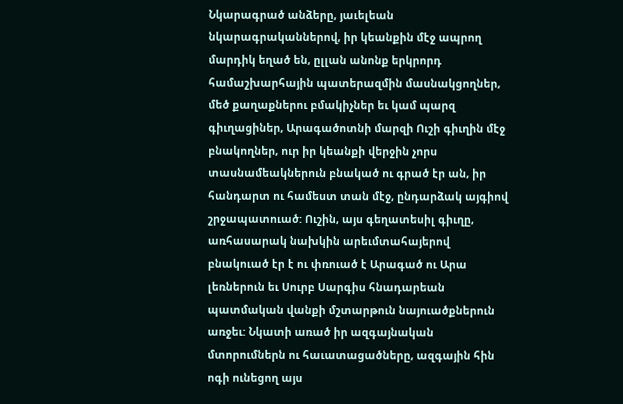Նկարագրած անձերը, յաւելեան նկարագրականներով, իր կեանքին մէջ ապրող մարդիկ եղած են, ըլլան անոնք երկրորդ համաշխարհային պատերազմին մասնակցողներ, մեծ քաղաքներու բմակիչներ եւ կամ պարզ գիւղացիներ, Արագածոտնի մարզի Ուշի գիւղին մէջ բնակողներ, ուր իր կեանքի վերջին չորս տասնամեակներուն բնակած ու գրած էր ան, իր հանդարտ ու համեստ տան մէջ, ընդարձակ այգիով շրջապատուած: Ուշին, այս գեղատեսիլ գիւղը, առհասարակ նախկին արեւմտահայերով բնակուած էր է ու փռուած է Արագած ու Արա լեռներուն եւ Սուրբ Սարգիս հնադարեան պատմական վանքի մշտարթուն նայուածքներուն առջեւ: Նկատի առած իր ազգայնական մտորումներն ու հաւատացածները, ազգային հին ոգի ունեցող այս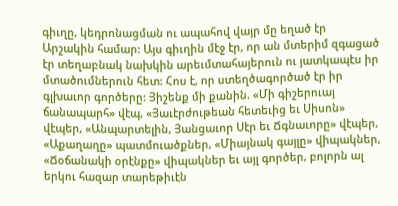գիւղը, կեդրոնացման ու ապահով վայր մը եղած էր Արշակին համար: Այս գիւղին մէջ էր, որ ան մտերիմ զգացած էր տեղաբնակ նախկին արեւմտահայերուն ու յատկապէս իր մտածումներուն հետ: Հոս է, որ ստեղծագործած էր իր գլխաւոր գործերը: Յիշենք մի քանին. «Մի գիշերուայ ճանապարհ» վէպ, «Յաւէրժութեան հետեւից եւ Սիսոն» վէպեր, «Անպարտելին, Յանցաւոր Սէր եւ Ճգնաւորը» վէպեր, «Աքաղաղը» պատմուածքներ, «Միայնակ գայլը» վիպակներ, «Ճօճանակի օրէնքը» վիպակներ եւ այլ գործեր, բոլորն ալ երկու հազար տարեթիւէն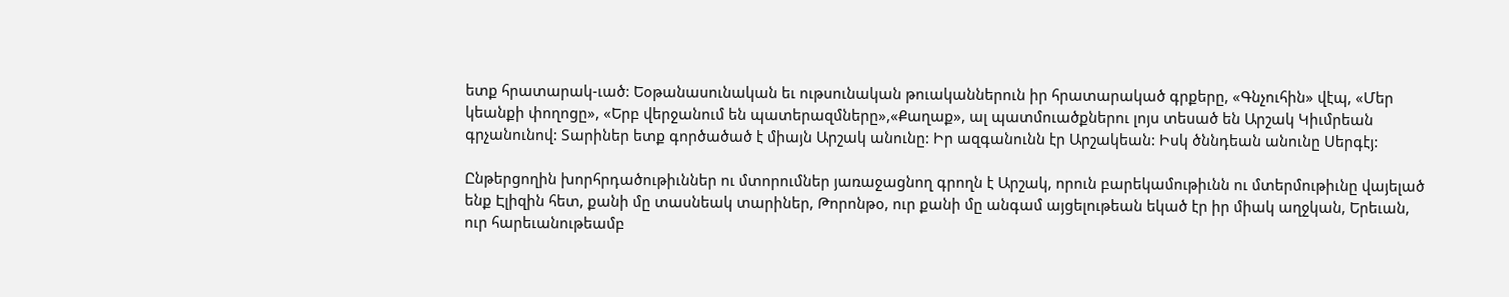ետք հրատարակ-ւած: Եօթանասունական եւ ութսունական թուականներուն իր հրատարակած գրքերը, «Գնչուհին» վէպ, «Մեր կեանքի փողոցը», «Երբ վերջանում են պատերազմները»,«Քաղաք», ալ պատմուածքներու լոյս տեսած են Արշակ Կիւմրեան գրչանունով: Տարիներ ետք գործածած է միայն Արշակ անունը: Իր ազգանունն էր Արշակեան: Իսկ ծննդեան անունը Սերգէյ:

Ընթերցողին խորհրդածութիւններ ու մտորումներ յառաջացնող գրողն է Արշակ, որուն բարեկամութիւնն ու մտերմութիւնը վայելած ենք Էլիզին հետ, քանի մը տասնեակ տարիներ, Թորոնթօ, ուր քանի մը անգամ այցելութեան եկած էր իր միակ աղջկան, Երեւան, ուր հարեւանութեամբ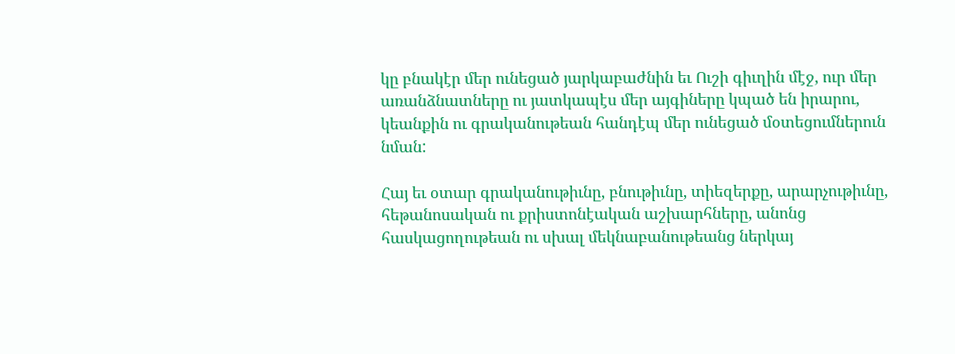կը բնակէր մեր ունեցած յարկաբաժնին եւ Ուշի գիւղին մէջ, ուր մեր առանձնատները ու յատկապէս մեր այգիները կպած են իրարու, կեանքին ու գրականութեան հանդէպ մեր ունեցած մօտեցումներուն նման:

Հայ եւ օտար գրականութիւնը, բնութիւնը, տիեզերքը, արարչութիւնը, հեթանոսական ու քրիստոնէական աշխարհները, անոնց հասկացողութեան ու սխալ մեկնաբանութեանց ներկայ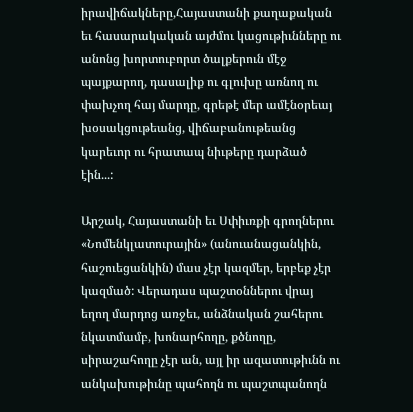իրավիճակները,Հայաստանի քաղաքական եւ հասարակական այժմու կացութիւնները ու անոնց խորտուբորտ ծալքերուն մէջ պայքարող, դասալիք ու գլուխը առնող ու փախչող հայ մարդը, գրեթէ մեր ամէնօրեայ խօսակցութեանց, վիճաբանութեանց կարեւոր ու հրատապ նիւթերը դարձած էին...:

Արշակ, Հայաստանի եւ Սփիւռքի գրողներու «Նոմենկլատուրային» (անուանացանկին, հաշուեցանկին) մաս չէր կազմեր, երբեք չէր կազմած: Վերադաս պաշտօններու վրայ եղող մարդոց առջեւ, անձնական շահերու նկատմամբ, խոնարհողը, քծնողը, սիրաշահողը չէր ան, այլ իր ազատութիւնն ու անկախութիւնը պահողն ու պաշտպանողն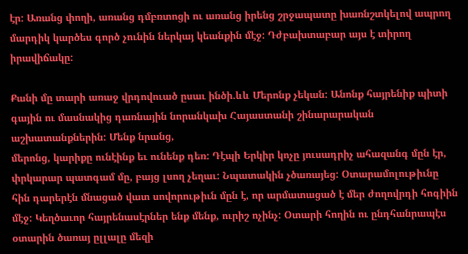էր: Առանց փողի, առանց դմբռտոցի ու առանց իրենց շրջապատը խառնշտկելով ապրող մարդիկ կարծես գործ չունին ներկայ կեանքին մէջ: Դժբախտաբար այս է տիրող իրավիճակը:

Քանի մը տարի առաջ վրդովուած ըսաւ ինծի.ևև Մերոնք չեկան: Անոնք հայրենիք պիտի գային ու մասնակից դառնային նորանկախ Հայաստանի շինարարական աշխատանքներին: Մենք նրանց,
մերոնց, կարիքը ունէինք եւ ունենք դեռ: Դէպի Երկիր կոչը յուսադրիչ ահազանգ մըն էր, փրկարար պատգամ մը, բայց լսող չեղաւ: Նպատակին չծառայեց: Օտարամոլութիւնը հին դարերէն մնացած վատ սովորութիւն մըն է, որ արմատացած է մեր ժողովրդի հոգիին մէջ: Կեղծաւոր հայրենասէրներ ենք մենք, ուրիշ ոչինչ: Օտարի հողին ու ընդհանրապէս օտարին ծառայ ըլլալը մեզի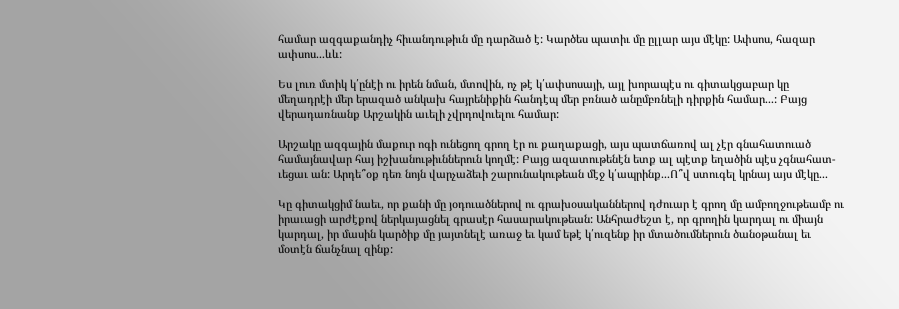համար ազգաքանդիչ հիւանդութիւն մը դարձած է: Կարծես պատիւ մը ըլլար այս մէկը: Ափսոս, հազար ափսոս...ևև:

Ես լուռ մտիկ կ՛ընէի ու իրեն նման, մտովին, ոչ թէ կ՛ափսոսայի, այլ խորապէս ու գիտակցաբար կը մեղադրէի մեր երազած անկախ հայրենիքին հանդէպ մեր բռնած անըմբռնելի դիրքին համար...: Բայց վերադառնանք Արշակին աւելի չվրդովուելու համար:

Արշակը ազգային մաքուր ոգի ունեցող գրող էր ու քաղաքացի, այս պատճառով ալ չէր գնահատուած համայնավար հայ իշխանութիւններուն կողմէ: Բայց ազատութենէն ետք ալ պէտք եղածին պէս չգնահատ-ւեցաւ ան: Արդե՞օք դեռ նոյն վարչաձեւի շարունակութեան մէջ կ՛ապրինք...Ո՞վ ստուգել կրնայ այս մէկը...

Կը գիտակցիմ նաեւ, որ քանի մը յօդուածներով ու գրախօսականներով դժուար է գրող մը ամբողջութեամբ ու իրաւացի արժէքով ներկայացնել գրասէր հասարակութեան: Անհրաժեշտ է, որ գրողին կարդալ ու միայն կարդալ, իր մասին կարծիք մը յայտնելէ առաջ եւ կամ եթէ կ՛ուզենք իր մտածումներուն ծանօթանալ եւ մօտէն ճանչնալ զինք: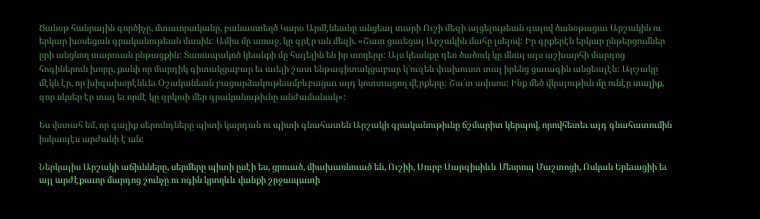Ծանօթ հանրային գործիչը, մտաւորականը, բանաստեղծ Կարօ Արմէնեանը անցեալ տարի Ուշի մեզի այցելութեան գալով ծանօթացաւ Արշակին ու երկար խօսեցան գրականութեան մասին: Ամիս մը առաջ, կը գրէր ան մեզի. «Շատ ցաւեցայ Արշակին մահը լսելով: Իր գրքերէն երկար ընթերցումներ ըրի անցնող տարուան ընթացքին: Տառապակոծ կեանքի մը հայելին են իր տողերը: Այս կեանքը դեռ ծածուկ կը մնայ այս աշխարհի մարդոց հոգիներուն խորը, քանի որ մարդիկ գիտակցաբար եւ աւելի շատ ենթագիտակցաբար կ՛ուզեն փախուստ տալ իրենց ցաւագին անցեալէն: Արշակը մէկն էր, որ խիզախօրէնևեւ Օշականեան բացարձակութեամբևբացաւ այդ կոտտացող վէրքերը: Շա՛տ ափսոս: Ինք մեծ վկայութիւն մը ունէր տալիք, զոր սկսեր էր տալ եւ որմէ կը զրկուի մեր գրականութիւնը անժամանակ»:

Ես վստահ եմ, որ գալիք սերունդները պիտի կարդան ու պիտի գնահատեն Արշակի գրականութիւնը ճշմարիտ կերպով, որովհետեւ այդ գնահատումին իսկապէս արժանի է ան:

Ներկայիս Արշակի աճիւնները, սերմերը պիտի ըսէի ես, ցրուած, միախառնուած են, Ուշիի, Սուրբ Սարգիսիևև Մեսրոպ Մաշտոցի, Ոսկան Երեւացիի եւ այլ արժէքաւոր մարդոց շունչը ու ոգին կրողևև վանքի շրջապատի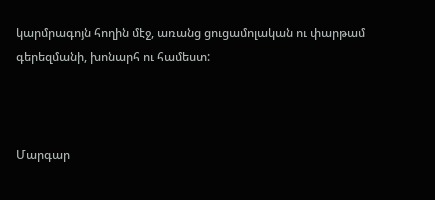կարմրագոյն հողին մէջ, առանց ցուցամոլական ու փարթամ գերեզմանի, խոնարհ ու համեստ:



Մարգար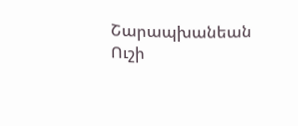Շարապխանեան
Ուշի